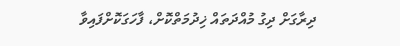ދިރާގަށް ދިގު މުއްދަތައް ޚިދުމަތްކޮށް، ފާހަގަކޮށްފައިވާ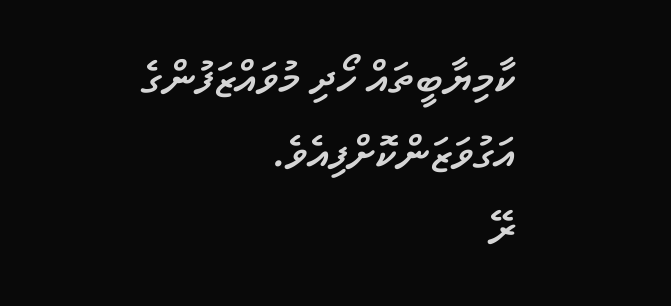ކާމިޔާބީތައް ހޯދި މުވައްޒަފުންގެ އަގުވަޒަންކޮށްފިއެވެ.
ރޭ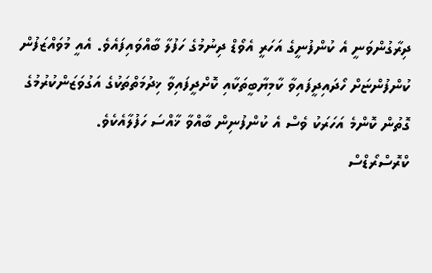ދިރާގުންވަނީ އެ ކުންފުނީގެ އަހަރީ އެވޯޑް ދިނުމުގެ ހަފުލާ ބާއްވައިފައެވެ. އެއީ މުވައްޒަފުން ކުންފުންޏަށް ހޯދައިދީފައިވާ ކާމިޔާބީތަކާއި ކޮށްދީފައިވާ ޚިދުމަތްތަކުގެ އަގުވަޒަންކުރުމުގެ ގޮތުން ކޮންމެ އަހަރަކު ވެސް އެ ކުންފުނިން ބާއްވާ ޚާއްސަ ހަފުލާއެކެވެ.
ކްރޮސްރޯޑްސް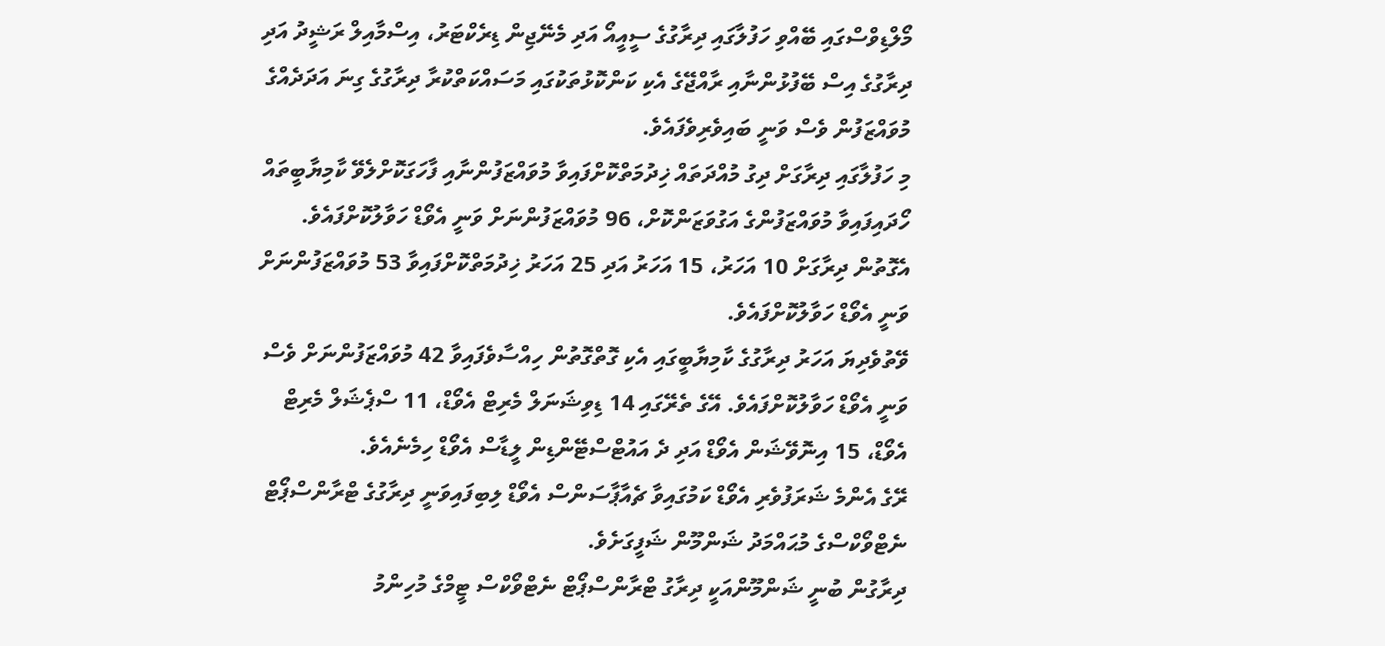މޯލްޑިވްސްގައި ބޭއްވި ހަފުލާގައި ދިރާގުގެ ސީއީއޯ އަދި މެނޭޖިން ޑިރެކްޓަރު، އިސްމާއިލް ރަޝީދު އަދި ދިރާގުގެ އިސް ބޭފުޅުންނާއި ރާއްޖޭގެ އެކި ކަންކޮޅުތަކުގައި މަސައްކަތްކުރާ ދިރާގުގެ ގިނަ އަދަދެއްގެ މުވައްޒަފުން ވެސް ވަނީ ބައިވެރިވެފައެވެ.
މި ހަފުލާގައި ދިރާގަށް ދިގު މުއްދަތައް ޚިދުމަތްކޮށްފައިވާ މުވައްޒަފުންނާއި ފާހަގަކޮށްލެވޭ ކާމިޔާބީތައް ހޯދައިފައިވާ މުވައްޒަފުންގެ އަގުވަޒަންކޮށް، 96 މުވައްޒަފުންނަށް ވަނީ އެވޯޑް ހަވާލުކޮށްފައެވެ. އެގޮތުން ދިރާގަށް 10 އަހަރު، 15 އަހަރު އަދި 25 އަހަރު ޚިދުމަތްކޮށްފައިވާ 53 މުވައްޒަފުންނަށް ވަނީ އެވޯޑް ހަވާލުކޮށްފައެވެ.
ވޭތުވެދިޔަ އަހަރު ދިރާގުގެ ކާމިޔާބީގައި އެކި ގޮތްގޮތުން ހިއްސާވެފައިވާ 42 މުވައްޒަފުންނަށް ވެސް ވަނީ އެވޯޑް ހަވާލުކޮށްފައެވެ. އޭގެ ތެރޭގައި 14 ޑިވިޝަނަލް މެރިޓް އެވޯޑް، 11 ސްޕެޝަލް މެރިޓް އެވޯޑް، 15 އިނޮވޭޝަން އެވޯޑް އަދި ދެ އައުޓްސްޓޭންޑިން ލީޑާސް އެވޯޑް ހިމެނެއެވެ.
ރޭގެ އެންމެ ޝަރަފުވެރި އެވޯޑް ކަމުގައިވާ ޗެއާޕާސަންސް އެވޯޑް ލިބިފައިވަނީ ދިރާގުގެ ޓްރާންސްޕޯޓް ނެޓްވޯކްސްގެ މުޙައްމަދު ޝަންމޫން ޝަފީގަށެވެ.
ދިރާގުން ބުނީ ޝަންމޫންއަކީ ދިރާގު ޓްރާންސްޕޯޓް ނެޓްވޯކްސް ޓީމްގެ މުހިންމު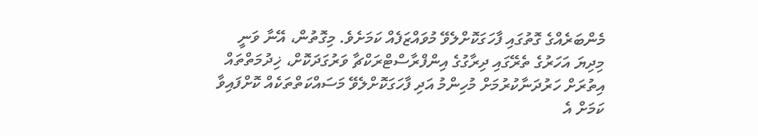މެންބަރެއްގެ ގޮތުގައި ފާހަގަކޮށްލެވޭ މުވައްޒަފެއް ކަމަށެވެ. މިގޮތުން، އޭނާ ވަނީ މިދިޔަ އަހަރުގެ ތެރޭގައި ދިރާގުގެ އިންފްރާސްޓްރަކްޗާ ވަރުގަދަކޮށް، ޚިދުމަތްތައް އިތުރަށް ހަރުދަނާކުރުމަށް މުހިންމު އަދި ފާހަގަކޮށްލެވޭ މަސައްކަތްތަކެއް ކޮށްފައިވާ ކަމަށް އެ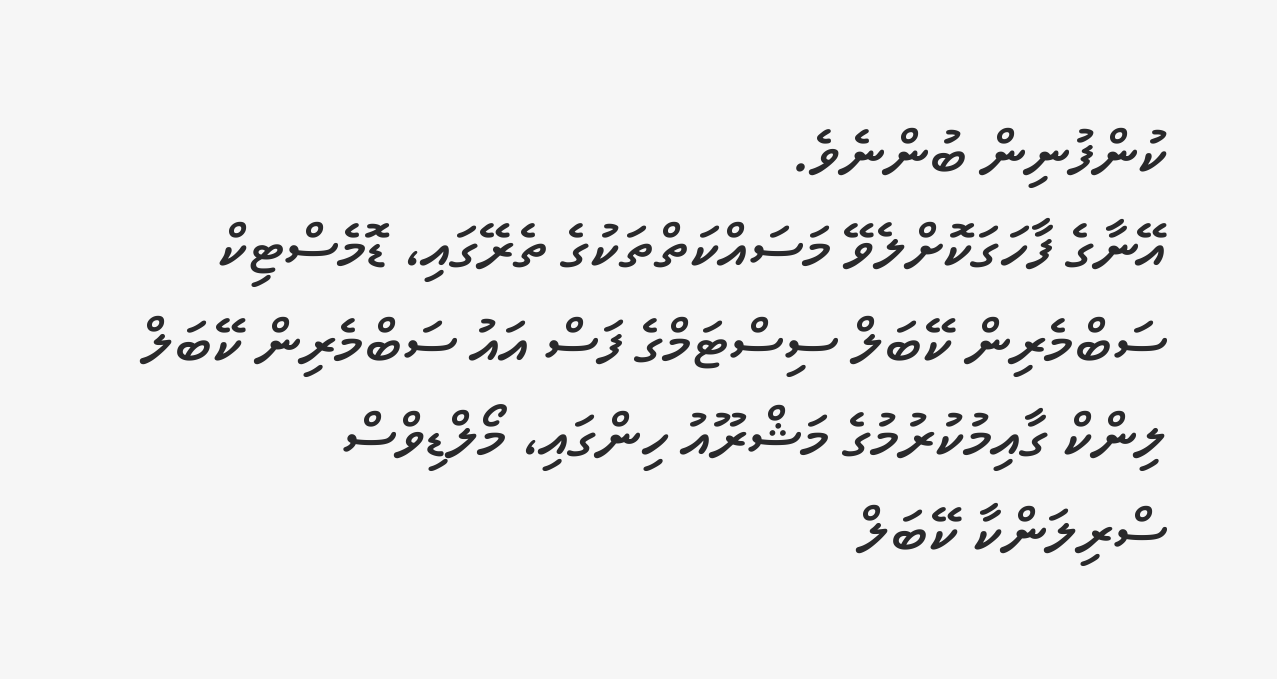ކުންފުނިން ބުންނެވެ.
އޭނާގެ ފާހަގަކޮށްލެވޭ މަސައްކަތްތަކުގެ ތެރޭގައި، ޑޮމެސްޓިކް ސަބްމެރިން ކޭބަލް ސިސްޓަމްގެ ފަސް އައު ސަބްމެރިން ކޭބަލް ލިންކް ގާއިމުކުރުމުގެ މަޝްރޫއު ހިންގައި، މޯލްޑިވްސް ސްރިލަންކާ ކޭބަލް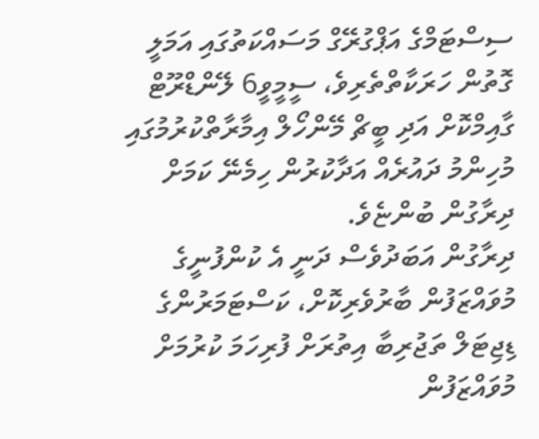ސިސްޓަމްގެ އަޕްގުރޭގް މަސައްކަތުގައި އަމަލީ ގޮތުން ހަރަކާތްތެރިވެ، ސީމީވީ6 ލޭންޑްރޫޓް ގާއިމްކޮށް އަދި ބީޗް މޭންހޯލް އިމާރާތްކުރުމުގައި މުހިންމު ދައުރެއް އަދާކުރުން ހިމެނޭ ކަމަށް ދިރާގުން ބުންޏެވެ.
ދިރާގުން އަބަދުވެސް ދަނީ އެ ކުންފުނީގެ މުވައްޒަފުން ބާރުވެރިކޮށް، ކަސްޓަމަރުންގެ ޑިޖިޓަލް ތަޖުރިބާ އިތުރަށް ފުރިހަމަ ކުރުމަށް މުވައްޒަފުން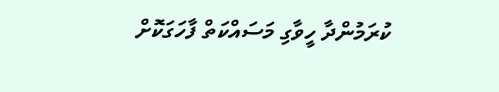ކުރަމުންދާ ހީވާގި މަސައްކަތް ފާހަގަކޮށް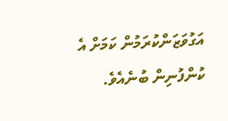އަގުވަޒަންކުރަމުން ކަމަށް އެ ކުންފުނިން ބުނެއެވެ.